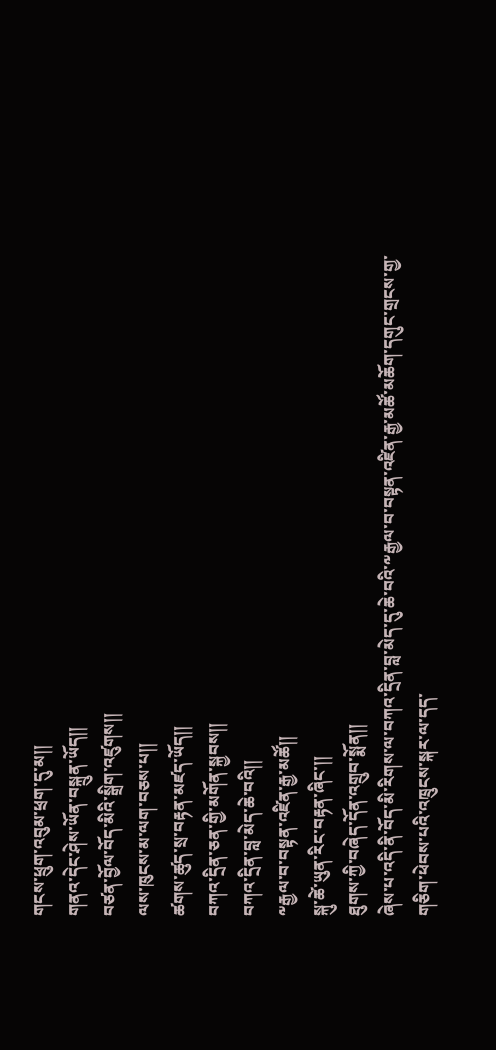གངས་ཕྲུག་འབུམ་ཕྲག་དུ་མ།།
གནའ་དེང་ཤེས་ཡོན་བསྐྲུན་ཡོད།།
བཙན་བྱོལ་བོད་མིའི་སྒྲིག་འཛུགས།།
ལས་ཁུངས་མ་ལག་བཅས་པ།།
ཚགས་ཚུད་སྲ་བརྟན་མཛད་ཡོད།།
བཀའ་དྲིན་ཅན་གྱི་མགོན་སྐྱབས།།
བཀའ་དྲིན་བླ་མེད་ཆེ་བའི།།
༸རྒྱལ་བ་བསྟན་འཛིན་རྒྱ་མཚོ།།
སྐུ་ཚེ་ཡུན་རིང་བརྟན་ཞིང་།།
ཐུགས་ཀྱི་བཞེད་དོན་འགྲུབ་སྨོན།།
ཞེས་པ་འདི་ནི་བོད་མི་རིགས་ལ་བཀའ་དྲིན་བླ་མེད་དུ་ཆེ་བའི་༸རྒྱལ་བ་བསྟན་འཛིན་རྒྱ་མཚོ་མཆོག་དགུང་གྲངས་གྱ་གཅིག་ཕེབས་པའི་འཁྲུངས་སྐར་ལ་དད་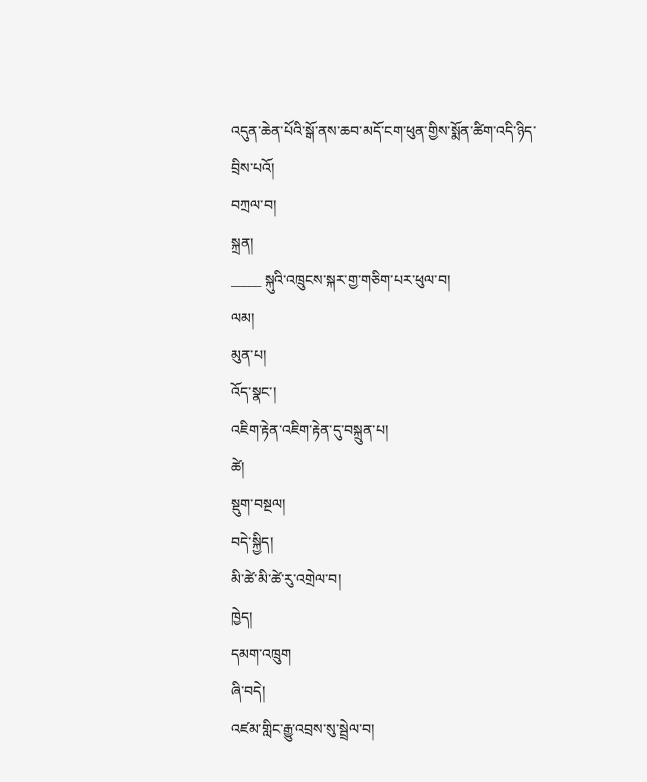འདུན་ཆེན་པོའི་སྒོ་ནས་ཆབ་མདོ་ངག་ཕུན་གྱིས་སྨོན་ཚིག་འདི་ཉིད་བྲིས་པའོ།
བཀྲལ་བ།
སྐྲན།
_____ སྐུའི་འཁྲུངས་སྐར་གྱ་གཅིག་པར་ཕུལ་བ།
ལམ།
མུན་པ།
འོད་སྣང་།
འཇིག་རྟེན་འཇིག་རྟེན་དུ་བསྐྲུན་པ།
ཚེ།
སྡུག་བསྔལ།
བདེ་སྐྱིད།
མི་ཚེ་མི་ཚེ་རུ་འགྲེལ་བ།
ཁྱེད།
དམག་འཁྲུག
ཞི་བདེ།
འཛམ་གླིང་རྒྱུ་འབྲས་སུ་སྦྲེལ་བ།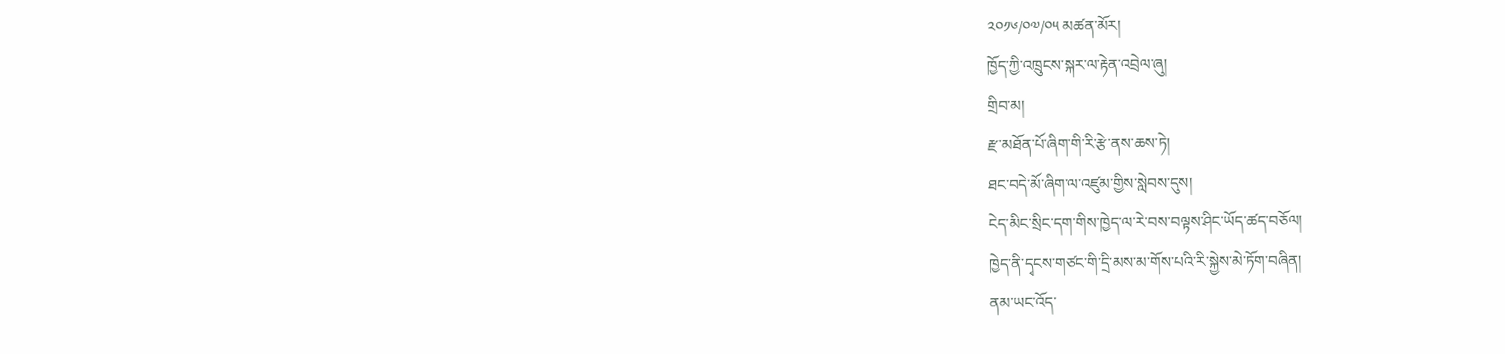༢༠༡༦/༠༧/༠༥ མཚན་མོར།
ཁྱོད་ཀྱི་འཁྲུངས་སྐར་ལ་རྟེན་འབྲེལ་ཞུ།
གྲིབ་མ།
རྫ་མཐོན་པོ་ཞིག་གི་རི་རྩེ་ནས་ཆས་ཏེ།
ཐང་བདེ་མོ་ཞིག་ལ་འཛུམ་གྱིས་སླེབས་དུས།
ངེད་མིང་སྲིང་དག་གིས་ཁྱེད་ལ་རེ་བས་བལྟས་ཤིང་ཡོད་ཚད་བཅོལ།
ཁྱེད་ནི་དྭངས་གཙང་གི་དྲི་མས་མ་གོས་པའི་རི་སྐྱེས་མེ་ཏོག་བཞིན།
ནམ་ཡང་འོད་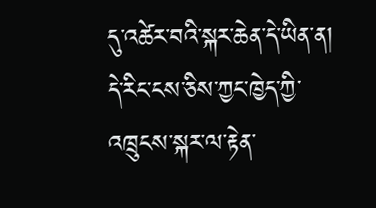དུ་འཚེར་བའི་སྐར་ཆེན་དེ་ཡིན་ན།
དེ་རིང་ངས་ཅིས་ཀྱང་ཁྱེད་ཀྱི་འཁྲུངས་སྐར་ལ་རྟེན་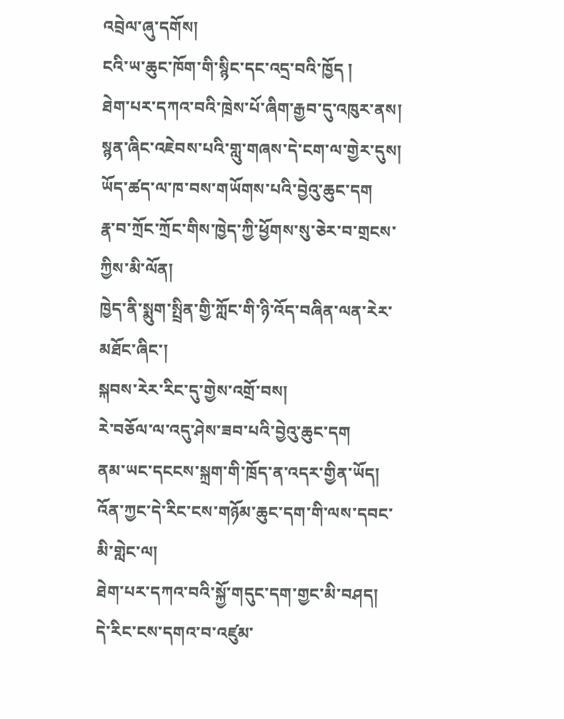འབྲེལ་ཞུ་དགོས།
ངའི་ཡ་ཆུང་ཁོག་གི་སྙིང་དང་འདྲ་བའི་ཁྱོད །
ཐེག་པར་དཀའ་བའི་ཁྲེས་པོ་ཞིག་རྒྱབ་དུ་འཁུར་ནས།
སྙན་ཞིང་འཇེབས་པའི་གླུ་གཞས་དེ་ངག་ལ་གྱེར་དུས།
ཡོད་ཚད་ལ་ཁ་བས་གཡོགས་པའི་བྱེའུ་ཆུང་དག
རྣ་བ་ཀྲོང་ཀྲོང་གིས་ཁྱེད་ཀྱི་ཕྱོགས་སུ་ཅེར་བ་གྲངས་ཀྱིས་མི་ལོན།
ཁྱེད་ནི་སྨུག་སྤྲིན་གྱི་ཀློང་གི་ཉི་འོད་བཞིན་ལན་རེར་མཐོང་ཞིང་།
སྐབས་རེར་རིང་དུ་གྱེས་འགྲོ་བས།
རེ་བཅོལ་ལ་འདུ་ཤེས་ཟབ་པའི་བྱེའུ་ཆུང་དག
ནམ་ཡང་དངངས་སྐྲག་གི་ཁྲོད་ན་འདར་གྱིན་ཡོད།
འོན་ཀྱང་དེ་རིང་ངས་གཉོམ་ཆུང་དག་གི་ལས་དབང་མི་གླེང་ལ།
ཐེག་པར་དཀའ་བའི་སྐྱོ་གདུང་དག་གྱང་མི་བཤད།
དེ་རིང་ངས་དགའ་བ་འཛུམ་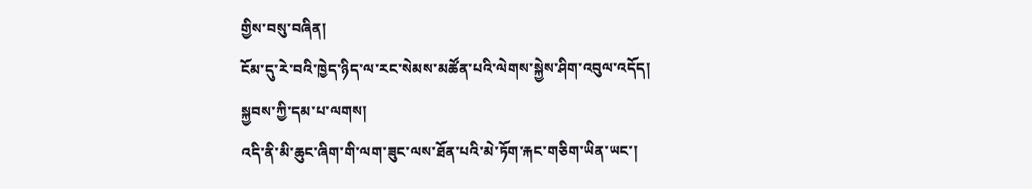གྱིས་བསུ་བཞིན།
ངོམ་དུ་རེ་བའི་ཁྱེད་ཉིད་ལ་རང་སེམས་མཚོན་པའི་ལེགས་སྐྱེས་ཤིག་འབུལ་འདོད།
སྐྱབས་ཀྱི་དམ་པ་ལགས།
འདི་ནི་མི་ཆུང་ཞིག་གི་ལག་ཟུང་ལས་ཐོན་པའི་མེ་ཏོག་རྐང་གཅིག་ཡིན་ཡང་།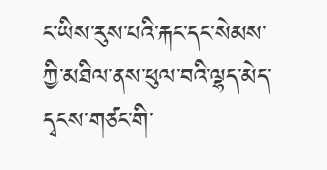ང་ཡིས་རུས་པའི་རྐང་དང་སེམས་ཀྱི་མཐིལ་ནས་ཕུལ་བའི་ལྷད་མེད་དྭངས་གཙང་གི་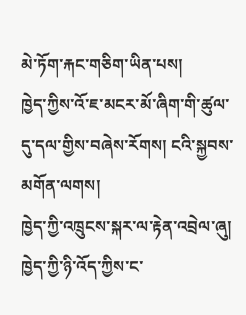མེ་ཏོག་རྐང་གཅིག་ཡིན་པས།
ཁྱེད་ཀྱིས་འོ་ཇ་མངར་མོ་ཞིག་གི་ཚུལ་དུ་དལ་གྱིས་བཞེས་རོགས། ངའི་སྐྱབས་མགོན་ལགས།
ཁྱེད་ཀྱི་འཁྲུངས་སྐར་ལ་རྟེན་འབྲེལ་ཞུ།
ཁྱེད་ཀྱི་ཉི་འོད་ཀྱིས་ང་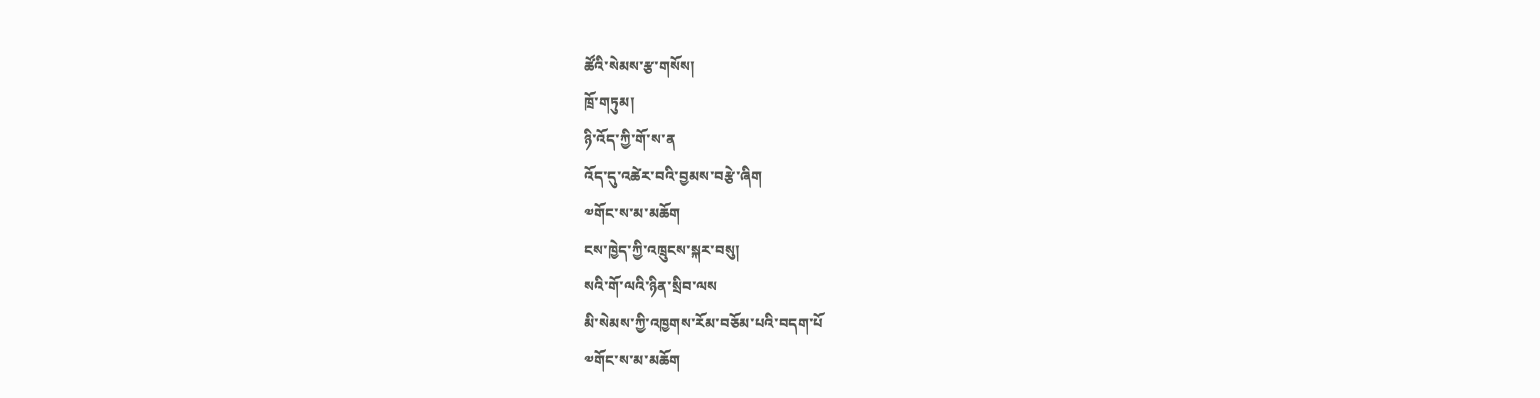ཚོའི་སེམས་རྩ་གསོས།
ཁྲོ་གཏུམ།
ཉི་འོད་ཀྱི་གོ་ས་ན
འོད་དུ་འཚེར་བའི་བྱམས་བརྩེ་ཞིག
༧གོང་ས་མ་མཆོག
ངས་ཁྱེད་ཀྱི་འཁྲུངས་སྐར་བསུ།
སའི་གོ་ལའི་ཉིན་སྲིབ་ལས
མི་སེམས་ཀྱི་འཁྱགས་རོམ་བཅོམ་པའི་བདག་པོ
༧གོང་ས་མ་མཆོག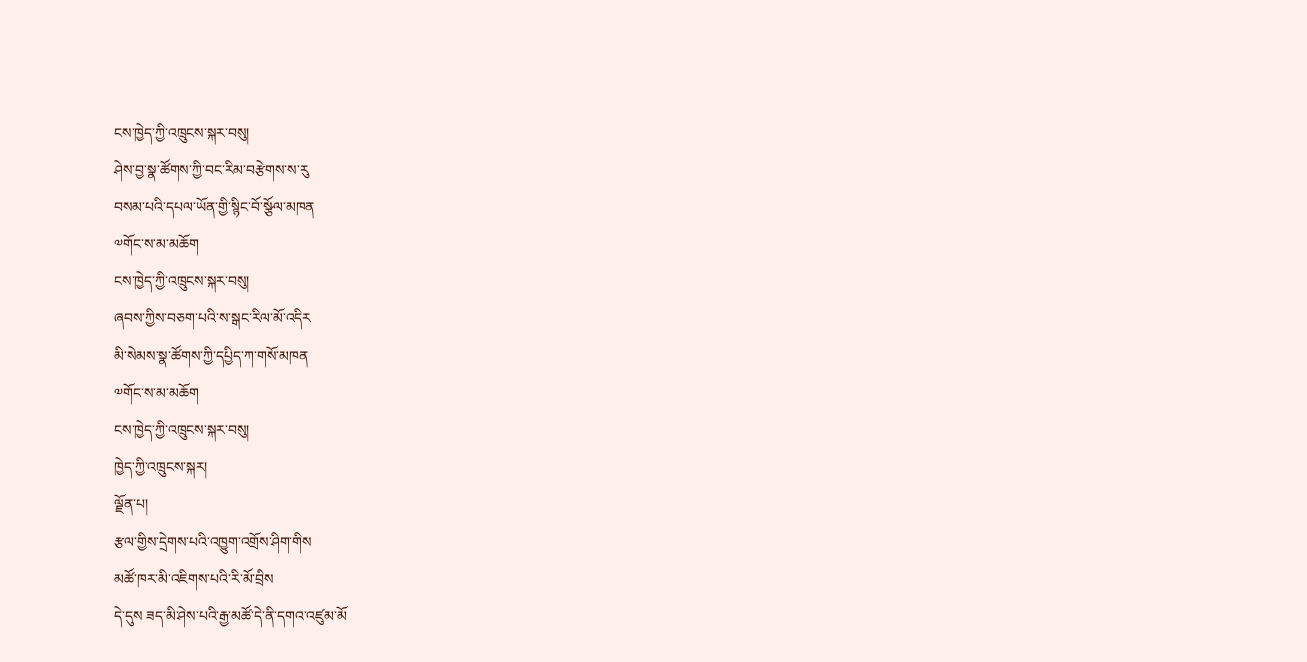ངས་ཁྱེད་ཀྱི་འཁྲུངས་སྐར་བསུ།
ཤེས་བྱ་སྣ་ཚོགས་ཀྱི་བང་རིམ་བརྩེགས་ས་རུ
བསམ་པའི་དཔལ་ཡོན་གྱི་སྙིང་བོ་སྩོལ་མཁན
༧གོང་ས་མ་མཆོག
ངས་ཁྱེད་ཀྱི་འཁྲུངས་སྐར་བསུ།
ཞབས་ཀྱིས་བཅག་པའི་ས་སྒང་རིལ་མོ་འདིར
མི་སེམས་སྣ་ཚོགས་ཀྱི་དཔྱིད་ཀ་གསོ་མཁན
༧གོང་ས་མ་མཆོག
ངས་ཁྱེད་ཀྱི་འཁྲུངས་སྐར་བསུ།
ཁྱེད་ཀྱི་འཁྲུངས་སྐར།
ལྗོན་པ།
རྩལ་གྱིས་དྲེགས་པའི་འཁྱུག་འགྲོས་ཤིག་གིས
མཚོ་ཁར་མི་འཇིགས་པའི་རི་མོ་བྲིས
དེ་དུས ཟད་མི་ཤེས་པའི་རྒྱ་མཚོ་དེ་ནི་དགའ་འཛུམ་མོ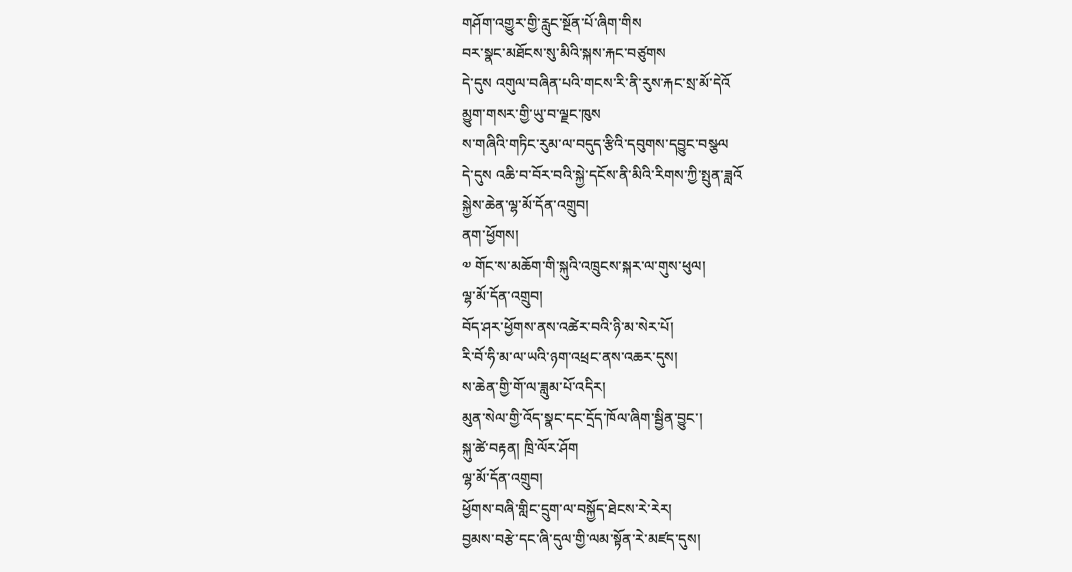གཤོག་འགྱུར་གྱི་རླུང་སྔོན་པོ་ཞིག་གིས
བར་སྣང་མཐོངས་སུ་མིའི་སྐས་རྐང་བཙུགས
དེ་དུས འགུལ་བཞིན་པའི་གངས་རི་ནི་རུས་རྐང་སྲ་མོ་དེའོ
མྱུག་གསར་གྱི་ཡུ་བ་ལྗང་ཁུས
ས་གཞིའི་གཏིང་རུམ་ལ་བདུད་རྩིའི་དབུགས་དབྱུང་བསྩལ
དེ་དུས འཆི་བ་བོར་བའི་སྐྱེ་དངོས་ནི་མིའི་རིགས་ཀྱི་སྤུན་ཟླའོ
སྐྱེས་ཆེན་ལྷ་མོ་དོན་འགྲུབ།
ནག་ཕྱོགས།
༧ གོང་ས་མཆོག་གི་སྐུའི་འཁྲུངས་སྐར་ལ་གུས་ཕུལ།
ལྷ་མོ་དོན་འགྲུབ།
བོད་ཤར་ཕྱོགས་ནས་འཚེར་བའི་ཉི་མ་སེར་པོ།
རི་བོ་ཧི་མ་ལ་ཡའི་ཉག་འཕྲང་ནས་འཆར་དུས།
ས་ཆེན་གྱི་གོ་ལ་ཟླུམ་པོ་འདིར།
མུན་སེལ་གྱི་འོད་སྣང་དང་དྲོད་ཁོལ་ཞིག་སྦྱིན་བྱུང་།
སྐུ་ཚེ་བརྟན། ཁྲི་ལོར་ཤོག
ལྷ་མོ་དོན་འགྲུབ།
ཕྱོགས་བཞི་གླིང་དྲུག་ལ་བསྐྱོད་ཐེངས་རེ་རེར།
བྱམས་བརྩེ་དང་ཞི་དུལ་གྱི་ལམ་སྟོན་རེ་མཛད་དུས།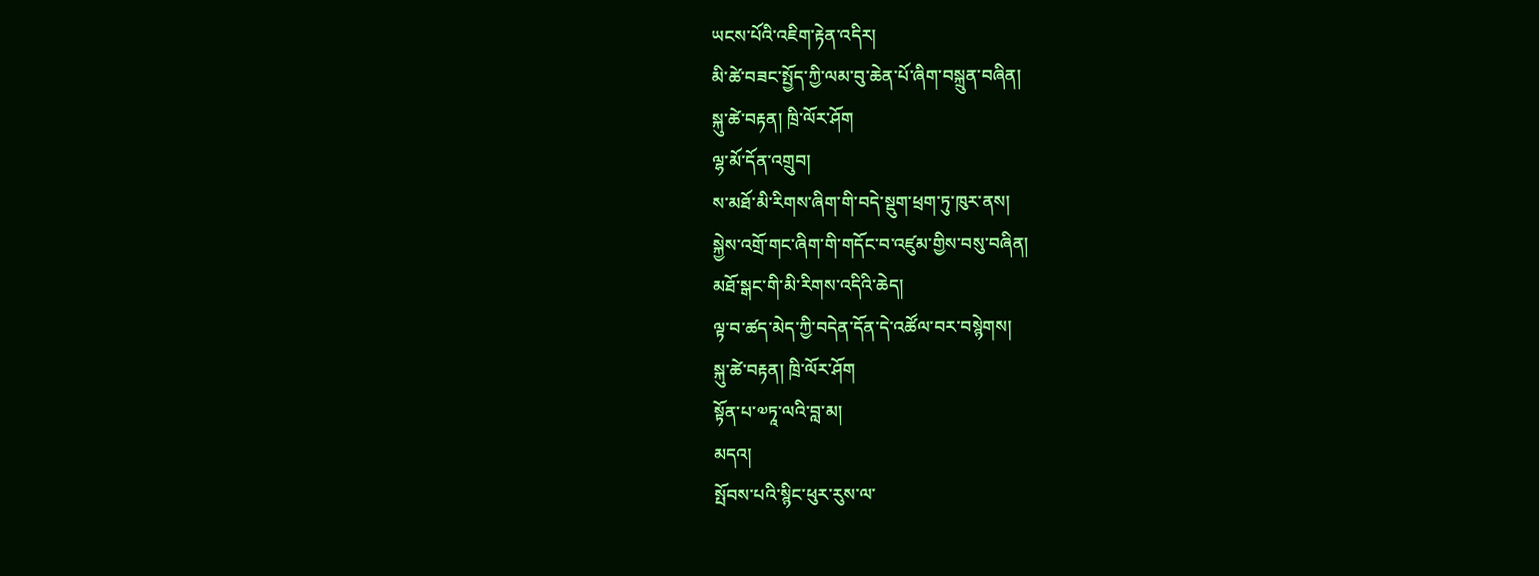ཡངས་པོའི་འཇིག་རྟེན་འདིར།
མི་ཚེ་བཟང་སྤྱོད་ཀྱི་ལམ་བུ་ཆེན་པོ་ཞིག་བསྐྲུན་བཞིན།
སྐུ་ཚེ་བརྟན། ཁྲི་ལོར་ཤོག
ལྷ་མོ་དོན་འགྲུབ།
ས་མཐོ་མི་རིགས་ཞིག་གི་བདེ་སྡུག་ཕྲག་ཏུ་ཁུར་ནས།
སྐྱེས་འགྲོ་གང་ཞིག་གི་གདོང་བ་འཛུམ་གྱིས་བསུ་བཞིན།
མཐོ་སྒང་གི་མི་རིགས་འདིའི་ཆེད།
ལྟ་བ་ཚད་མེད་ཀྱི་བདེན་དོན་དེ་འཚོལ་བར་བསྙེགས།
སྐུ་ཚེ་བརྟན། ཁྲི་ལོར་ཤོག
སྟོན་པ་༧ཏཱ་ལའི་བླ་མ།
མདའ།
སྤོབས་པའི་སྙིང་ཕུར་རུས་ལ་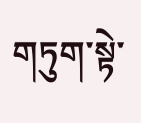གཏུག་སྟེ་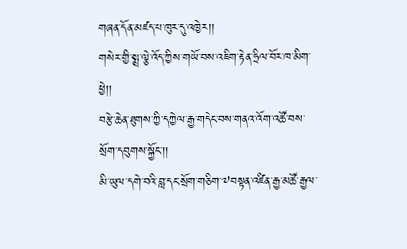གཞན་དོན་མཛད་པ་ཁུར་དུ་འཁྱེར།།
གསེར་གྱི་སྨྲ་ལྕེ་འོད་ཀྱིས་གཡོ་བས་འཇིག་རྟེན་ཧྲིལ་བོར་ཁ་མིག་ཕྱེ།།
བརྩེ་ཆེན་ཐུགས་ཀྱི་དཀྱེལ་རྒྱ་གདེང་བས་གནའ་འོག་འཚོ་བས་སྲོག་དབུགས་སྐྱོང་།།
མི་ཡུལ་དགེ་བའི་བླ་དང་སྲོག་གཅིག་༧བསྟན་འཛིན་རྒྱ་མཚོ་རྒྱལ་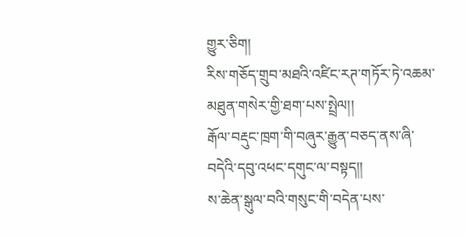གྱུར་ཅིག།
རིས་གཅོད་གྲུབ་མཐའི་འཛིང་རཊ་གཏོར་ཏེ་འཆམ་མཐུན་གསེར་གྱི་ཐག་པས་སྤྲེལ།།
རྒོལ་བརྡུང་ཁྲག་གི་བཞུར་རྒྱུན་བཅད་ནས་ཞི་བདེའི་དབུ་འཕང་དགུང་ལ་བསྟད།།
ས་ཆེན་སྒུལ་བའི་གསུང་གི་བདེན་པས་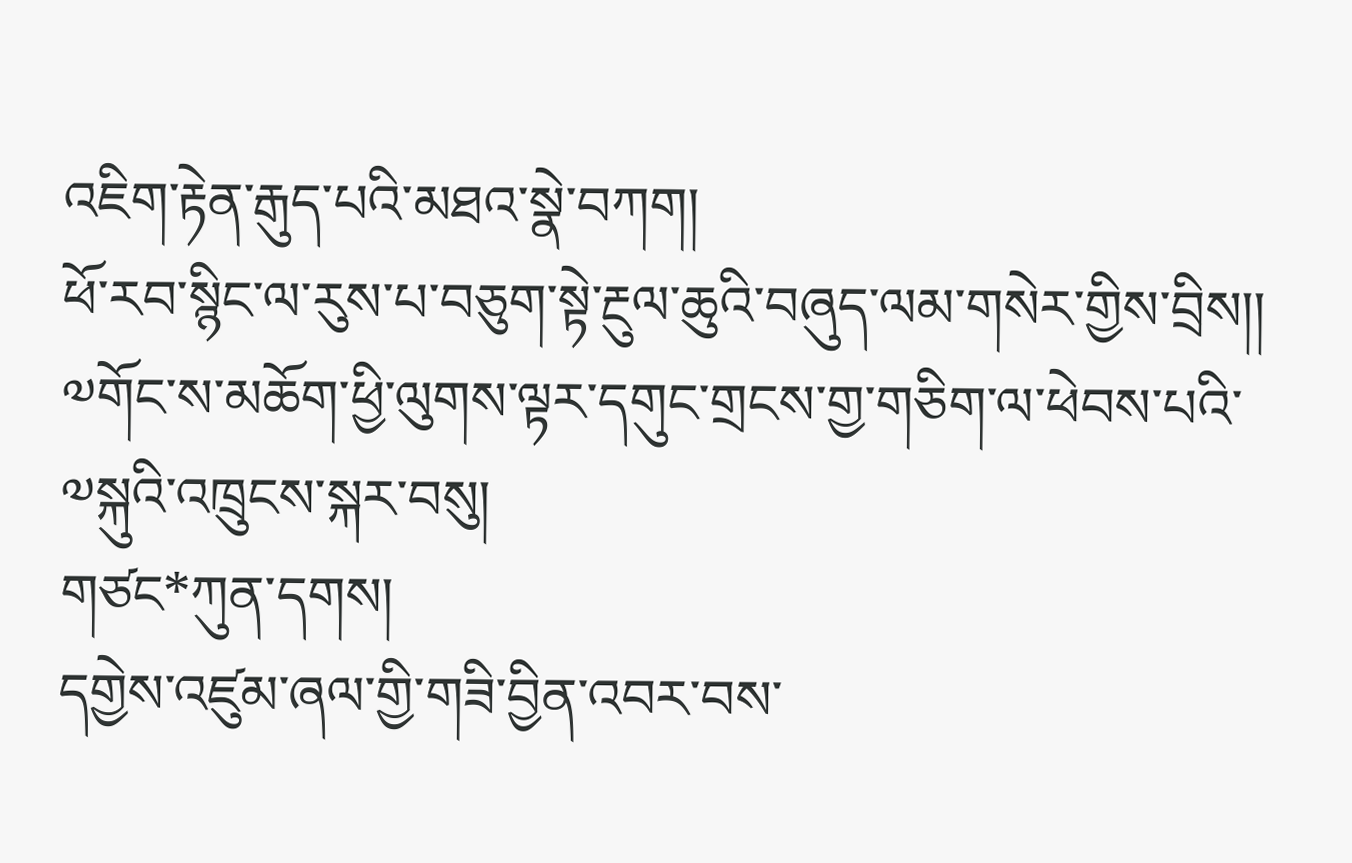འཇིག་རྟེན་རྒུད་པའི་མཐའ་སྣེ་བཀག།
ཕོ་རབ་སྙིང་ལ་རུས་པ་བཅུག་སྟེ་རྔུལ་ཆུའི་བཞུད་ལམ་གསེར་གྱིས་བྲིས།།
༧གོང་ས་མཆོག་ཕྱི་ལུགས་ལྟར་དགུང་གྲངས་གྱ་གཅིག་ལ་ཕེབས་པའི་༧སྐུའི་འཁྲུངས་སྐར་བསུ།
གཙང*ཀུན་དགས།
དགྱེས་འཛུམ་ཞལ་གྱི་གཟི་བྱིན་འབར་བས་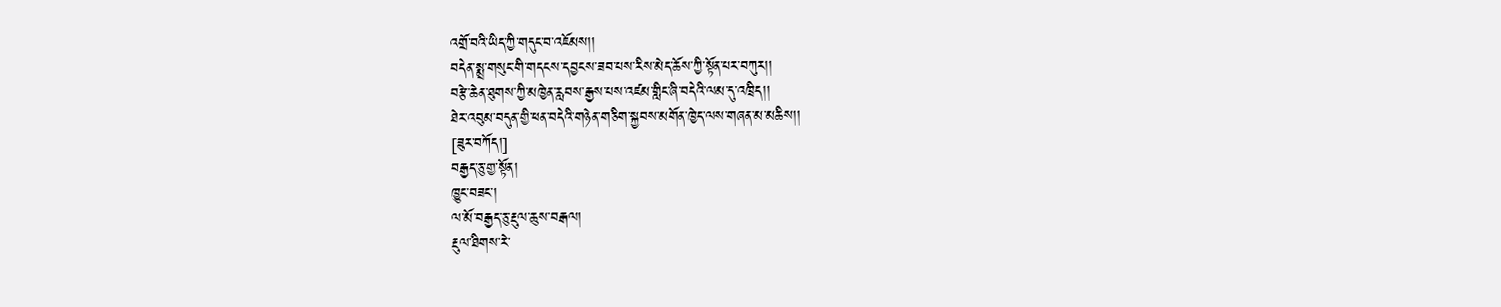འགྲོ་བའི་ཡིད་ཀྱི་གདུང་བ་འཇོམས།།
བདེན་སྨྲ་གསུང་གི་གདངས་དབྱངས་ཟབ་པས་རིས་མེད་ཆོས་ཀྱི་སྟོན་པར་བཀུར།།
བརྩེ་ཆེན་ཐུགས་ཀྱི་མཁྱེན་རླབས་རྒྱས་པས་འཛམ་གླིང་ཞི་བདེའི་ལམ་དུ་འཁྲིད།།
ཐེར་འབུམ་བདུན་གྱི་ཕན་བདེའི་གཉེན་གཅིག་སྐྱབས་མགོན་ཁྱེད་ལས་གཞན་མ་མཆིས།།
[ཟུར་བཀོད།]
བརྒྱད་ཅུ་གྱ་སྟོན།
ཁྱུང་བཟང་།
ལ་མོ་བརྒྱད་ཅུ་རྔུལ་ཆུས་བརྒལ།
རྔུལ་ཐིགས་རེ་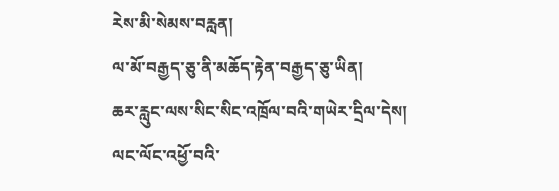རེས་མི་སེམས་བརླན།
ལ་མོ་བརྒྱད་ཅུ་ནི་མཆོད་རྟེན་བརྒྱད་ཅུ་ཡིན།
ཆར་རླུང་ལས་སིང་སིང་འཁྲོལ་བའི་གཡེར་དྲིལ་དེས།
ལང་ལོང་འཕྱོ་བའི་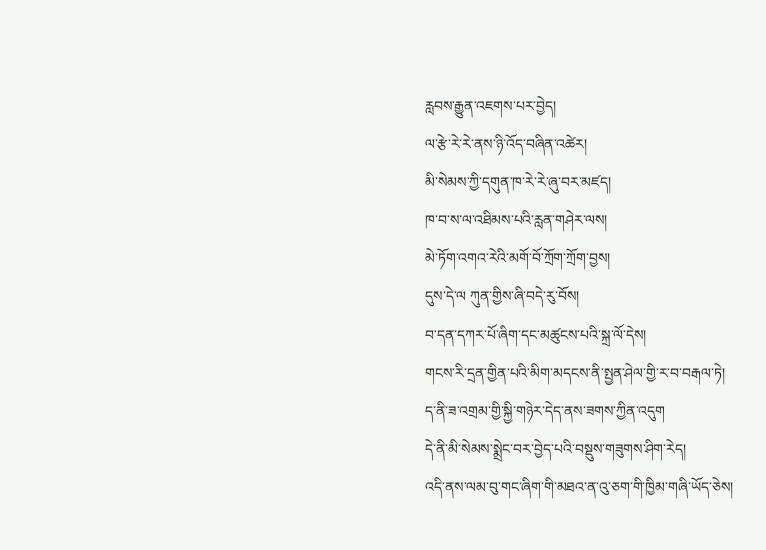རླབས་རྒྱུན་འཇགས་པར་བྱེད།
ལ་རྩེ་རེ་རེ་ནས་ཉི་འོད་བཞིན་འཚེར།
མི་སེམས་ཀྱི་དགུན་ཁ་རེ་རེ་ཞུ་བར་མཛད།
ཁ་བ་ས་ལ་འཐིམས་པའི་རླན་གཤེར་ལས།
མེ་ཏོག་འགའ་རེའི་མགོ་བོ་ཀྲོག་ཀྲོག་བྱས།
དུས་དེ་ལ ཀུན་གྱིས་ཞི་བདེ་རུ་བོས།
བ་དན་དཀར་པོ་ཞིག་དང་མཚུངས་པའི་སྐྲ་ལོ་དེས།
གངས་རི་དྲན་གྱིན་པའི་མིག་མདངས་ནི་སྤྱན་ཤེལ་གྱི་ར་བ་བརྒལ་ཏེ།
ད་ནི་ཟ་འགྲམ་གྱི་སྐྱི་གཉེར་དེད་ནས་ཟགས་ཀྱིན་འདུག
དེ་ནི་མི་སེམས་སྨྲེང་བར་བྱེད་པའི་བསྡུས་གཟུགས་ཤིག་རེད།
འདི་ནས་ལམ་བུ་གང་ཞིག་གི་མཐའ་ན་འུ་ཅག་གི་ཁྱིམ་གཞི་ཡོད་ཅེས།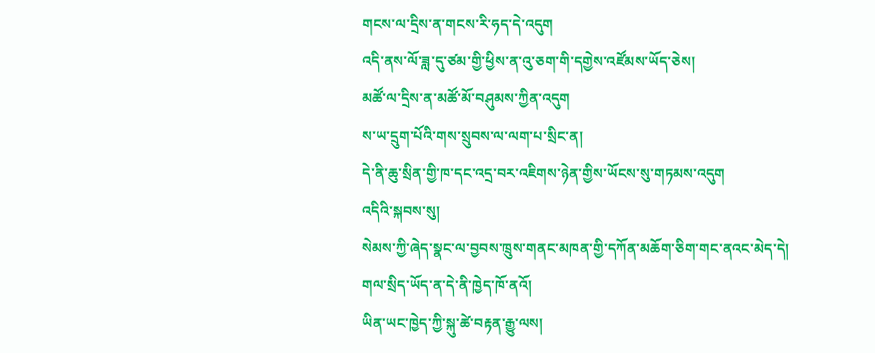གངས་ལ་དྲིས་ན་གངས་རི་ཧད་དེ་འདུག
འདི་ནས་ལོ་ཟླ་དུ་ཙམ་གྱི་ཕྱིས་ན་འུ་ཅག་གི་དགྱེས་འཛོམས་ཡོད་ཅེས།
མཚོ་ལ་དྲིས་ན་མཚོ་མོ་བཤུམས་ཀྱིན་འདུག
ས་ཡ་དྲུག་པོའི་གས་སྲུབས་ལ་ལག་པ་སྲིང་ན།
དེ་ནི་ཆུ་སྲིན་གྱི་ཁ་དང་འདྲ་བར་འཇིགས་ཉེན་གྱིས་ཡོངས་སུ་གཏམས་འདུག
འདིའི་སྐབས་སུ།
སེམས་ཀྱི་ཞེད་སྣང་ལ་བྱབས་ཁྲུས་གནང་མཁན་གྱི་དཀོན་མཆོག་ཅིག་གང་ནའང་མེད་དེ།
གལ་སྲིད་ཡོད་ན་དེ་ནི་ཁྱེད་ཁོ་ནའོ།
ཡིན་ཡང་ཁྱེད་ཀྱི་སྐུ་ཚེ་བརྟན་རྒྱུ་ལས།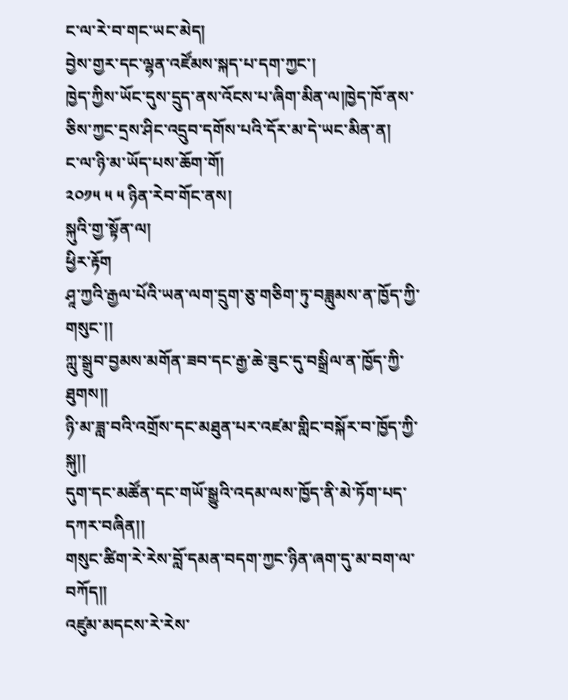ང་ལ་རེ་བ་གང་ཡང་མེད།
བྱེས་གྱར་དང་ལྷན་འཛོམས་སྐད་པ་དག་ཀྱང་།
ཁྱེད་ཀྱིས་ཡོང་དུས་དྲུད་ནས་འོངས་པ་ཞིག་མིན་ལ།ཁྱེད་ཁོ་ནས་ཅིས་ཀྱང་དྲས་ཤིང་འདྲུབ་དགོས་པའི་དོར་མ་དེ་ཡང་མིན་ན།
ང་ལ་ཉི་མ་ཡོད་པས་ཆོག་གོ།
༢༠༡༥ ༥ ༥ ཉིན་རེབ་གོང་ནས།
སྐུའི་གྱ་སྟོན་ལ།
ཕྱིར་རྟོག
ཤཱ་ཀྱའི་རྒྱལ་པོའི་ཡན་ལག་དྲུག་ཅུ་གཅིག་ཏུ་བཟླུམས་ན་ཁྱོད་ཀྱི་གསུང་།།
ཀླུ་སྒྲུབ་བྱམས་མགོན་ཟབ་དང་རྒྱ་ཆེ་ཟུང་དུ་བསྒྲིལ་ན་ཁྱོད་ཀྱི་ཐུགས།།
ཉི་མ་ཟླ་བའི་འགྲོས་དང་མཐུན་པར་འཛམ་གླིང་བསྐོར་བ་ཁྱོད་ཀྱི་སྐུ།།
དུག་དང་མཚོན་དང་གཡོ་སྒྱུའི་འདམ་ལས་ཁྱོད་ནི་མེ་ཏོག་པད་དཀར་བཞིན།།
གསུང་ཚིག་རེ་རེས་བློ་དམན་བདག་ཀྱང་ཉིན་ཞག་དུ་མ་བག་ལ་བཀོད།།
འཛུམ་མདངས་རེ་རེས་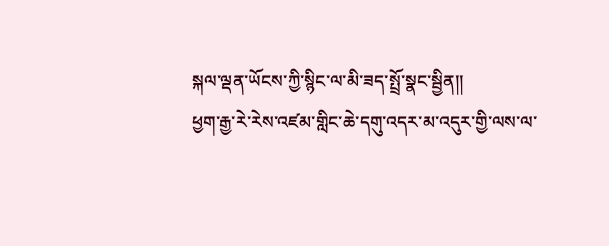སྐལ་ལྡན་ཡོངས་ཀྱི་སྙིང་ལ་མི་ཟད་སྤྲོ་སྣང་སྦྱིན།།
ཕྱག་རྒྱ་རེ་རེས་འཛམ་གླིང་ཆེ་དགུ་འདར་མ་འདུར་གྱི་ལས་ལ་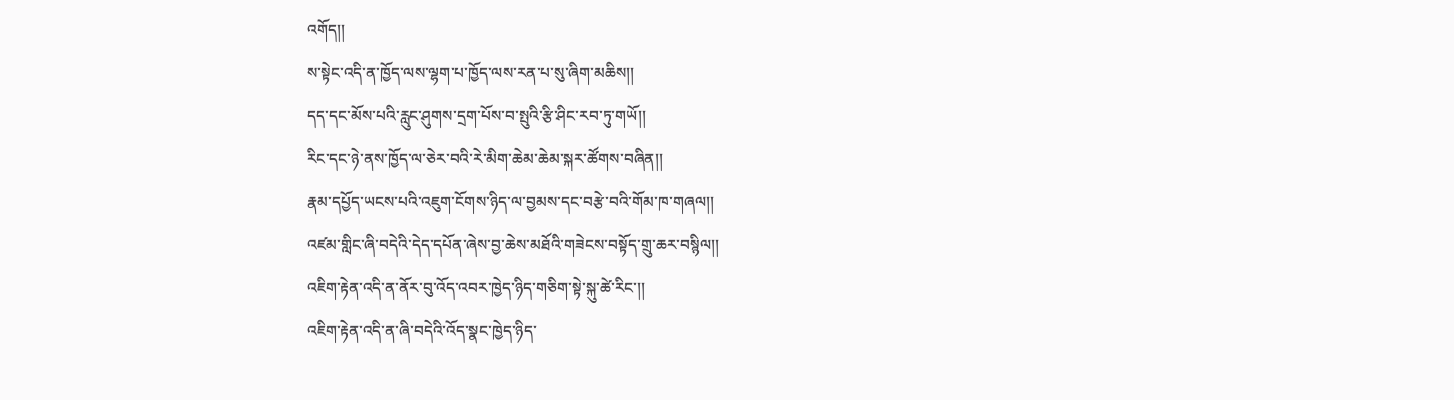འགོད།།
ས་སྟེང་འདི་ན་ཁྱོད་ལས་ལྷག་པ་ཁྱོད་ལས་རན་པ་སུ་ཞིག་མཆིས།།
དད་དང་མོས་པའི་རླུང་ཤུགས་དྲག་པོས་བ་སྤུའི་རྩི་ཤིང་རབ་ཏུ་གཡོ།།
རིང་དང་ཉེ་ནས་ཁྱོད་ལ་ཅེར་བའི་རེ་མིག་ཆེམ་ཆེམ་སྐར་ཚོགས་བཞིན།།
རྣམ་དཔྱོད་ཡངས་པའི་འཇུག་ངོགས་ཉིད་ལ་བྱམས་དང་བརྩེ་བའི་གོམ་ཁ་གཞལ།།
འཛམ་གླིང་ཞི་བདེའི་དེད་དཔོན་ཞེས་བྱ་ཆེས་མཐོའི་གཟེངས་བསྟོད་གྲུ་ཆར་བསྙིལ།།
འཇིག་རྟེན་འདི་ན་ནོར་བུ་འོད་འབར་ཁྱེད་ཉིད་གཅིག་སྟེ་སྐུ་ཚེ་རིང་།།
འཇིག་རྟེན་འདི་ན་ཞི་བདེའི་འོད་སྣང་ཁྱེད་ཉིད་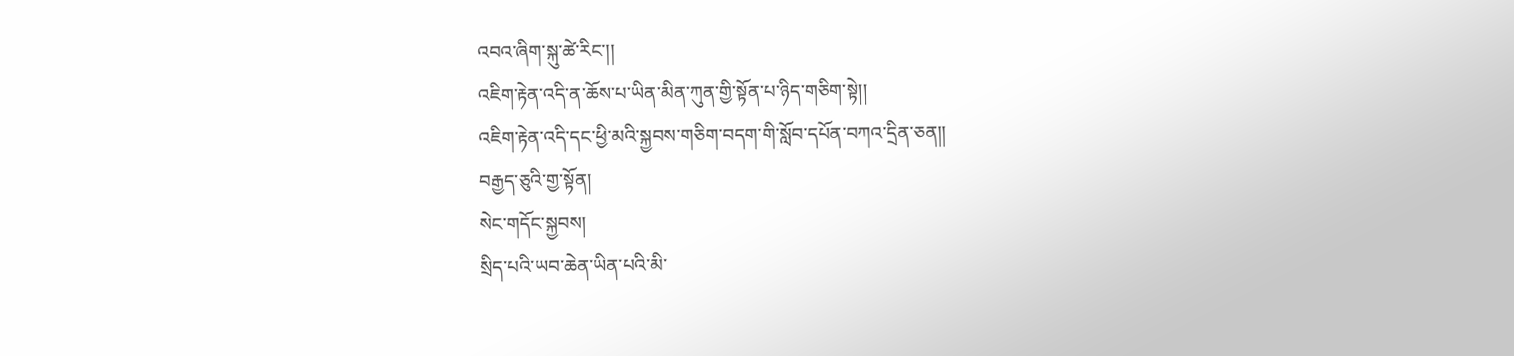འབའ་ཞིག་སྐུ་ཚེ་རིང་།།
འཇིག་རྟེན་འདི་ན་ཆོས་པ་ཡིན་མིན་ཀུན་གྱི་སྟོན་པ་ཉིད་གཅིག་སྟེ།།
འཇིག་རྟེན་འདི་དང་ཕྱི་མའི་སྐྱབས་གཅིག་བདག་གི་སློབ་དཔོན་བཀའ་དྲིན་ཅན།།
བརྒྱད་ཅུའི་གྱ་སྟོན།
སེང་གདོང་སྐྱབས།
སྲིད་པའི་ཡབ་ཆེན་ཡིན་པའི་མི་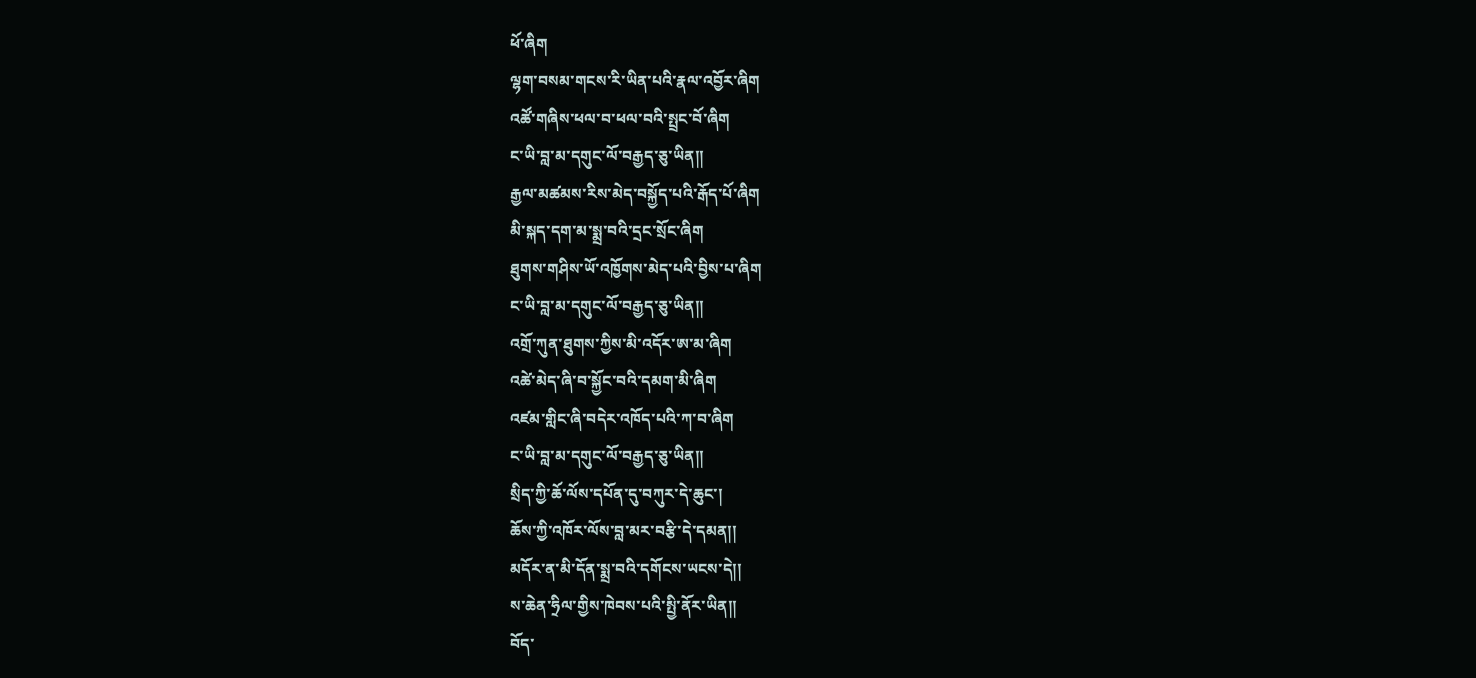ཕོ་ཞིག
ལྷག་བསམ་གངས་རི་ཡིན་པའི་རྣལ་འབྱོར་ཞིག
འཚོ་གཞིས་ཕལ་བ་ཕལ་བའི་སྤྲང་བོ་ཞིག
ང་ཡི་བླ་མ་དགུང་ལོ་བརྒྱད་ཅུ་ཡིན།།
རྒྱལ་མཚམས་རིས་མེད་བསྐྱོད་པའི་རྒོད་པོ་ཞིག
མི་སྐད་དག་མ་སྨྲ་བའི་དྲང་སྲོང་ཞིག
ཐུགས་གཤིས་ཡོ་འཁྱོགས་མེད་པའི་བྱིས་པ་ཞིག
ང་ཡི་བླ་མ་དགུང་ལོ་བརྒྱད་ཅུ་ཡིན།།
འགྲོ་ཀུན་ཐུགས་ཀྱིས་མི་འདོར་ཨ་མ་ཞིག
འཚེ་མེད་ཞི་བ་སྐྱོང་བའི་དམག་མི་ཞིག
འཛམ་གླིང་ཞི་བདེར་འཁོད་པའི་ཀ་བ་ཞིག
ང་ཡི་བླ་མ་དགུང་ལོ་བརྒྱད་ཅུ་ཡིན།།
སྲིད་ཀྱི་ཆོ་ལོས་དཔོན་དུ་བཀུར་དེ་ཆུང་།
ཆོས་ཀྱི་འཁོར་ལོས་བླ་མར་བརྩི་དེ་དམན།།
མདོར་ན་མི་དོན་སྨྲ་བའི་དགོངས་ཡངས་དེ།།
ས་ཆེན་ཧྲིལ་གྱིས་ཁེབས་པའི་སྤྱི་ནོར་ཡིན།།
བོད་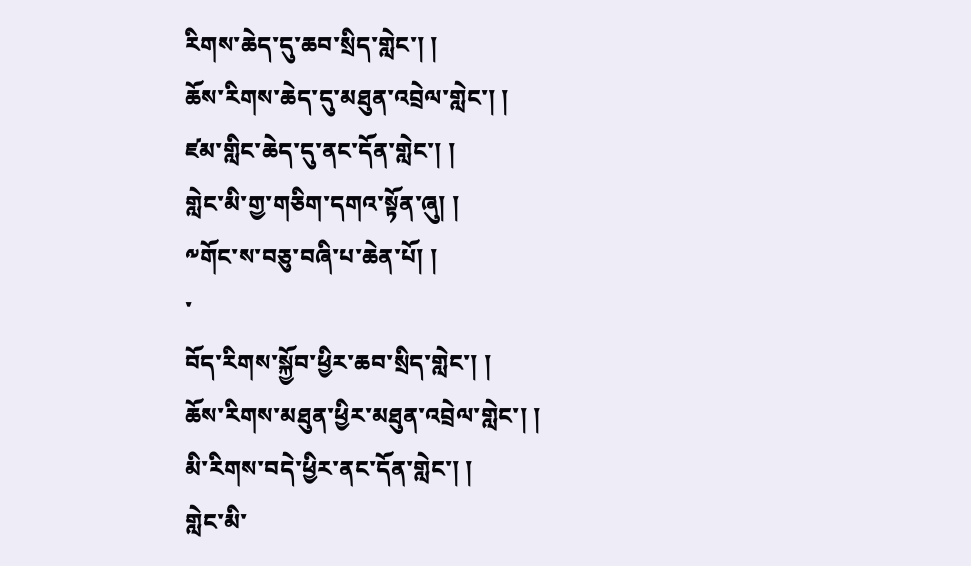རིགས་ཆེད་དུ་ཆབ་སྲིད་གླེང་། །
ཆོས་རིགས་ཆེད་དུ་མཐུན་འབྲེལ་གླེང་། །
ཛམ་གླིང་ཆེད་དུ་ནང་དོན་གླེང་། །
གླེང་མི་གྱ་གཅིག་དགའ་སྟོན་ཞུ། །
༸གོང་ས་བཅུ་བཞི་པ་ཆེན་པོ། །
་
བོད་རིགས་སྐྱོབ་ཕྱིར་ཆབ་སྲིད་གླེང་། །
ཆོས་རིགས་མཐུན་ཕྱིར་མཐུན་འབྲེལ་གླེང་། །
མི་རིགས་བདེ་ཕྱིར་ནང་དོན་གླེང་། །
གླེང་མི་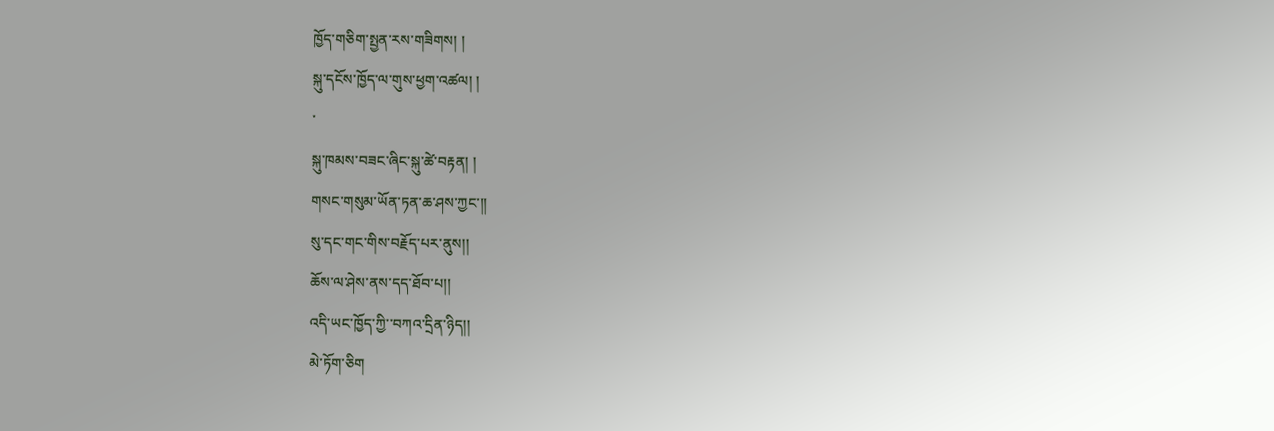ཁྱོད་གཅིག་སྤྱན་རས་གཟིགས། །
སྐུ་དངོས་ཁྱོད་ལ་གུས་ཕྱག་འཚལ། །
་
སྐུ་ཁམས་བཟང་ཞིང་སྐུ་ཚེ་བརྟན། །
གསང་གསུམ་ཡོན་ཏན་ཆ་ཤས་ཀྱང་།།
སུ་དང་གང་གིས་བརྗོད་པར་ནུས།།
ཆོས་ལ་ཤེས་ནས་དད་ཐོབ་པ།།
འདི་ཡང་ཁྱོད་ཀྱི་་བཀའ་དྲིན་ཉིད།།
མེ་ཏོག་ཅིག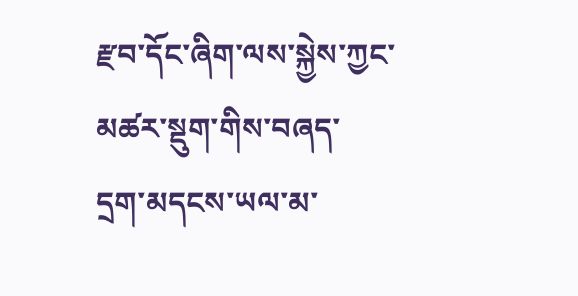རྫབ་དོང་ཞིག་ལས་སྐྱེས་ཀྱང་
མཚར་སྡུག་གིས་བཞད་
དྲག་མདངས་ཡལ་མ་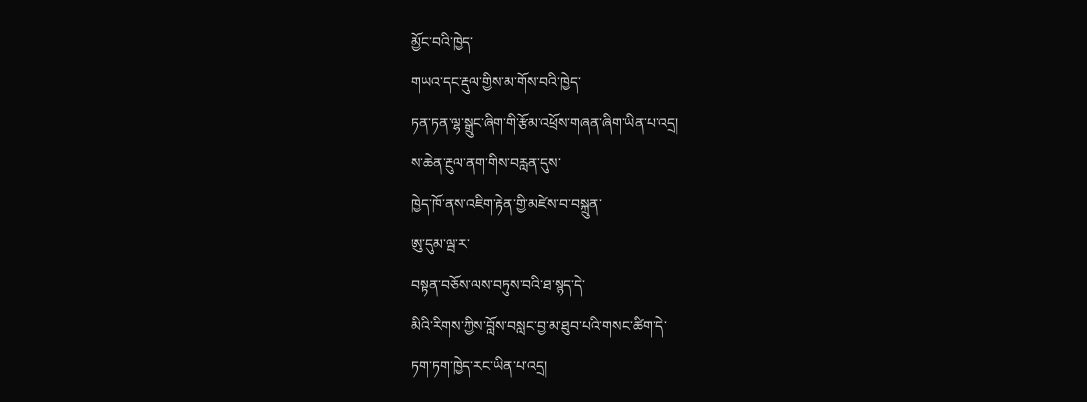མྱོང་བའི་ཁྱེད་
གཡའ་དང་རྡུལ་གྱིས་མ་གོས་བའི་ཁྱེད་
ཏན་ཏན་ལྷ་སྒྲུང་ཞིག་གི་རྩོམ་འཕྲོས་གཞན་ཞིག་ཡིན་པ་འདྲ།
ས་ཆེན་རྔུལ་ནག་གིས་བརླན་དུས་
ཁྱེད་ཁོ་ནས་འཇིག་རྟེན་གྱི་མཛེས་བ་བསྐྲུན་
ཨུ་དུམ་ལྦ་ར་
བསྟན་བཅོས་ལས་བཏུས་བའི་ཐ་སྙད་དེ་
མིའི་རིགས་ཀྱིས་བློས་བསླང་བྱ་མ་ཐུབ་པའི་གསང་ཚིག་དེ་
ཏག་ཏག་ཁྱེད་རང་ཡིན་པ་འདྲ།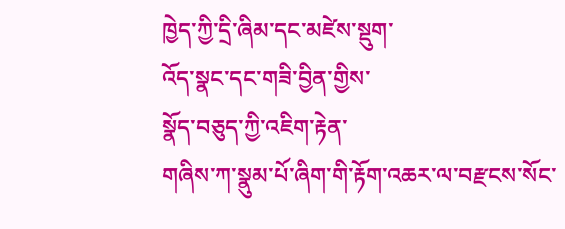ཁྱེད་ཀྱི་དྲི་ཞིམ་དང་མཛེས་སྡུག་
འོད་སྣང་དང་གཟི་བྱིན་གྱིས་
སྣོད་བཅུད་ཀྱི་འཇིག་རྟེན་
གཞིས་ཀ་སྣུམ་པོ་ཞིག་གི་རྟོག་འཆར་ལ་བརྫངས་སོང་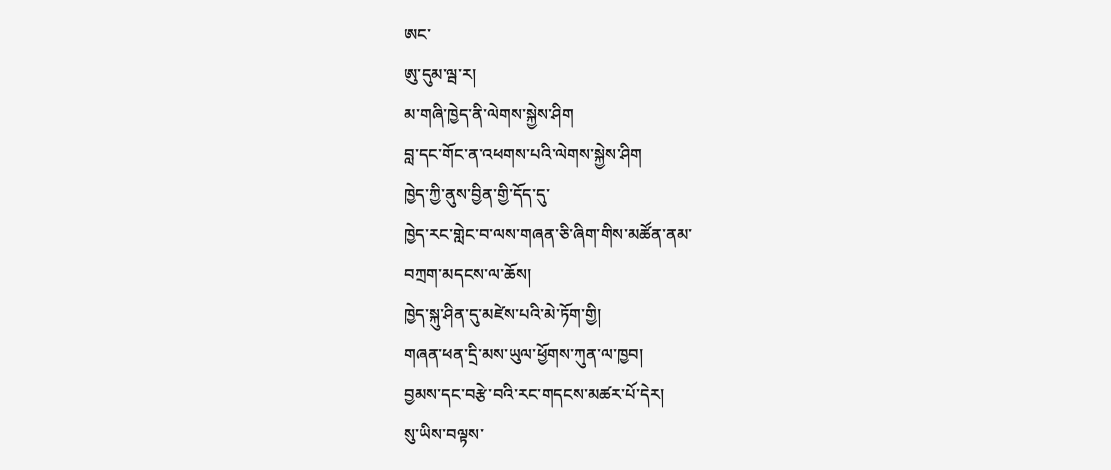ཨང་
ཨུ་དུམ་ལྦ་ར།
མ་གཞི་ཁྱེད་ནི་ལེགས་སྐྱེས་ཤིག
བླ་དང་གོང་ན་འཕགས་པའི་ལེགས་སྐྱེས་ཤིག
ཁྱེད་ཀྱི་ནུས་བྱིན་གྱི་དོད་དུ་
ཁྱེད་རང་གླེང་བ་ལས་གཞན་ཅི་ཞིག་གིས་མཚོན་ནམ་
བཀྲག་མདངས་ལ་ཆོས།
ཁྱེད་སྐུ་ཤིན་དུ་མཛེས་པའི་མེ་ཏོག་གྱི།
གཞན་ཕན་དྲི་མས་ཡུལ་ཕྱོགས་ཀུན་ལ་ཁྱབ།
བྱམས་དང་བརྩེ་བའི་རང་གདངས་མཚར་པོ་དེར།
སུ་ཡིས་བལྟས་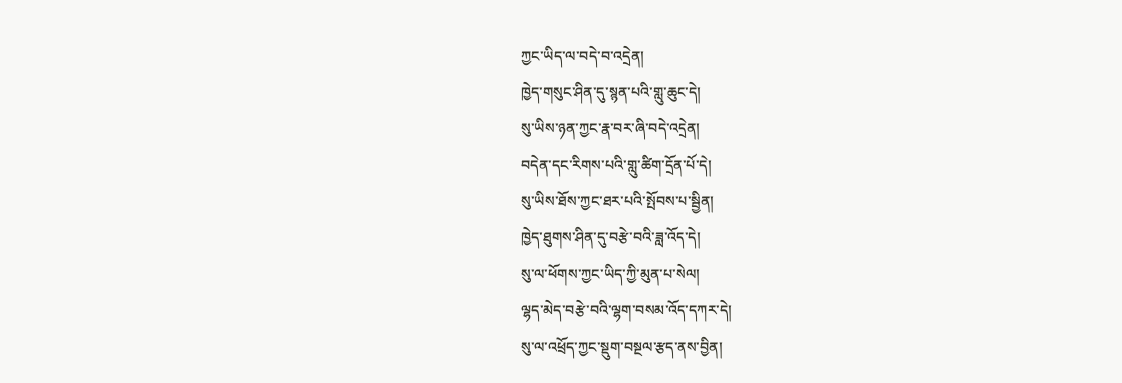ཀྱང་ཡིད་ལ་བདེ་བ་འདྲེན།
ཁྱེད་གསུང་ཤིན་དུ་སྙན་པའི་གླུ་ཆུང་དེ།
སུ་ཡིས་ཉན་ཀྱང་རྣ་བར་ཞི་བདེ་འདྲེན།
བདེན་དང་རིགས་པའི་གླུ་ཚིག་དྲོན་པོ་དེ།
སུ་ཡིས་ཐོས་ཀྱང་ཐར་པའི་སྤོབས་པ་སྦྱིན།
ཁྱེད་ཐུགས་ཤིན་དུ་བརྩེ་བའི་ཟླ་འོད་དེ།
སུ་ལ་ཕོགས་ཀྱང་ཡིད་ཀྱི་མུན་པ་སེལ།
ལྷད་མེད་བརྩེ་བའི་ལྷག་བསམ་འོད་དཀར་དེ།
སུ་ལ་འཕྲོད་ཀྱང་སྡུག་བསྔལ་རྩད་ནས་བྱིན།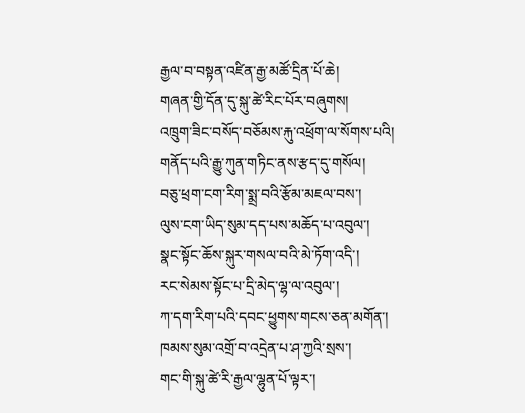རྒྱལ་བ་བསྟན་འཛིན་རྒྱ་མཚོ་དྲིན་པོ་ཆེ།
གཞན་གྱི་དོན་དུ་སྐུ་ཚེ་རིང་པོར་བཞུགས།
འཁྲུག་ཟིང་བསོད་བཅོམས་རྐུ་འཕྲོག་ལ་སོགས་པའི།
གནོད་པའི་རྒྱུ་ཀུན་གཏིང་ནས་རྩད་དུ་གསོལ།
བཅུ་ཕྲག་ངག་རིག་སྨྲ་བའི་རྩོམ་མཇལ་བས་།
ལུས་ངག་ཡིད་སུམ་དད་པས་མཆོད་པ་འབུལ་།
སྣང་སྟོང་ཆོས་སྐུར་གསལ་བའི་མེ་ཏོག་འདི་།
རང་སེམས་སྟོང་པ་དྲི་མེད་ལྷ་ལ་འབུལ་།
ཀ་དག་རིག་པའི་དབང་ཕྱུགས་གངས་ཅན་མགོན་།
ཁམས་སུམ་འགྲོ་བ་འདྲེན་པ་ཤ་ཀྱའི་སྲས་།
གང་གི་སྐུ་ཚེ་རི་རྒྱལ་ལྷུན་པོ་ལྟར་།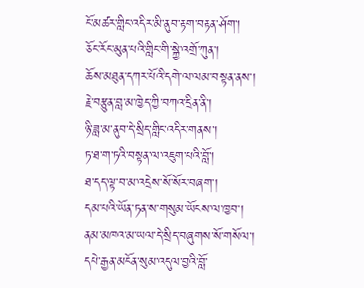ངོ་མཚར་གླིང་འདིར་མི་ནུབ་རྟག་བརྟན་ཤོག་།
ཅོང་རོང་མུན་པའི་གླིང་གི་སྐྱེ་འགྲོ་ཀུན་།
ཆོས་མཐུན་དཀར་པོའི་དགེ་ལ་ལམ་བསྟན་ནས་།
རྗེ་བརྩུན་བླ་མ་ཁྱེད་ཀྱི་བཀའ་དྲིན་ནི་།
ཉི་ཟླ་མ་ནུབ་དེ་སྲིད་གླིང་འདིར་གནས་།
ཏ་ཐ་ག་ཏའི་བསྟན་ལ་འཇུག་པའི་བློ་།
ཐ་དད་ལྟ་བ་མ་འདྲེས་སོ་སོར་བཞག་།
དམ་པའི་ཡོན་ཏན་ས་གསུམ་ཡོངས་ལ་ཁྱབ་།
ནམ་མཁའ་མ་ཡལ་དེ་སྲིད་བཞུགས་སོ་གསོལ་།
དཔེ་རྒྱན་མངོན་སུམ་འདུལ་བྱའི་བློ་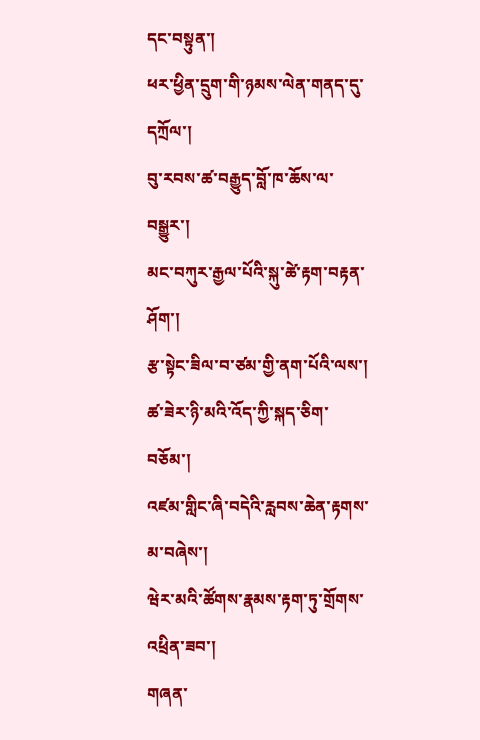དང་བསྟུན་།
ཕར་ཕྱིན་དྲུག་གི་ཉམས་ལེན་གནད་དུ་དཀྲོལ་།
བུ་རབས་ཚ་བརྒྱུད་བློ་ཁ་ཆོས་ལ་བསྒྱུར་།
མང་བཀུར་རྒྱལ་པོའི་སྐུ་ཚེ་རྟག་བརྟན་ཤོག་།
རྩ་སྟེང་ཟིལ་བ་ཙམ་གྱི་ནག་པོའི་ལས་།
ཚ་ཟེར་ཉི་མའི་འོད་ཀྱི་སྐད་ཅིག་བཅོམ་།
འཛམ་གླིང་ཞི་བདེའི་རླབས་ཆེན་རྟགས་མ་བཞེས་།
ཝེར་མའི་ཚོགས་རྣམས་རྟག་ཏུ་གྲོགས་འཕྲིན་ཟབ་།
གཞན་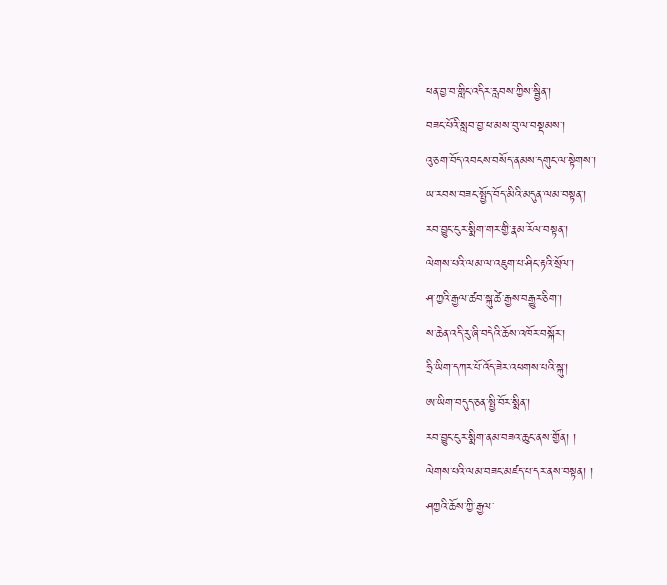ཕན་བྱ་བ་གླིང་འདིར་རླབས་ཀྱིས་སྦྱིན་།
བཟང་པོའི་སླབ་བྱ་ཕ་མས་བུ་ལ་བསྡམས་།
འུ་ཅག་བོད་འབངས་བསོད་ནམས་དགུང་ལ་སྟེགས་།
ཡ་རབས་བཟང་སྤྱོད་བོད་མིའི་མདུན་ལམ་བསྟན་།
རབ་བྱུང་ངུར་སྨིག་གར་གྱི་རྣམ་རོལ་བསྟན་།
ལེགས་པའི་ལམ་ལ་འཇུག་པ་ཤིང་རྟའི་སྲོལ་།
ཤ་ཀྱའི་རྒྱལ་ཚབ་སྐུ་ཚེ་རྒྱས་བརྒྱུར་ཅིག་།
ས་ཆེན་འདི་རུ་ཞི་བདེའི་ཆོས་འཁོར་བསྐོར་།
ཧྲི་ཡིག་དཀར་པོ་འོད་ཟེར་འཕགས་པའི་སྐུ་།
ཨ་ཡིག་བདུད་ཅན་སྤྱི་བོར་སྨིན་།
རབ་བྱུང་ངུར་སྨིག་ནམ་བཟའ་ཆུང་ནས་གྱོན། །
ལེགས་པའི་ལམ་བཟང་མཛད་པ་དར་ནས་བསྟན། །
ཤཀྱའི་ཆོས་ཀྱི་རྒྱལ་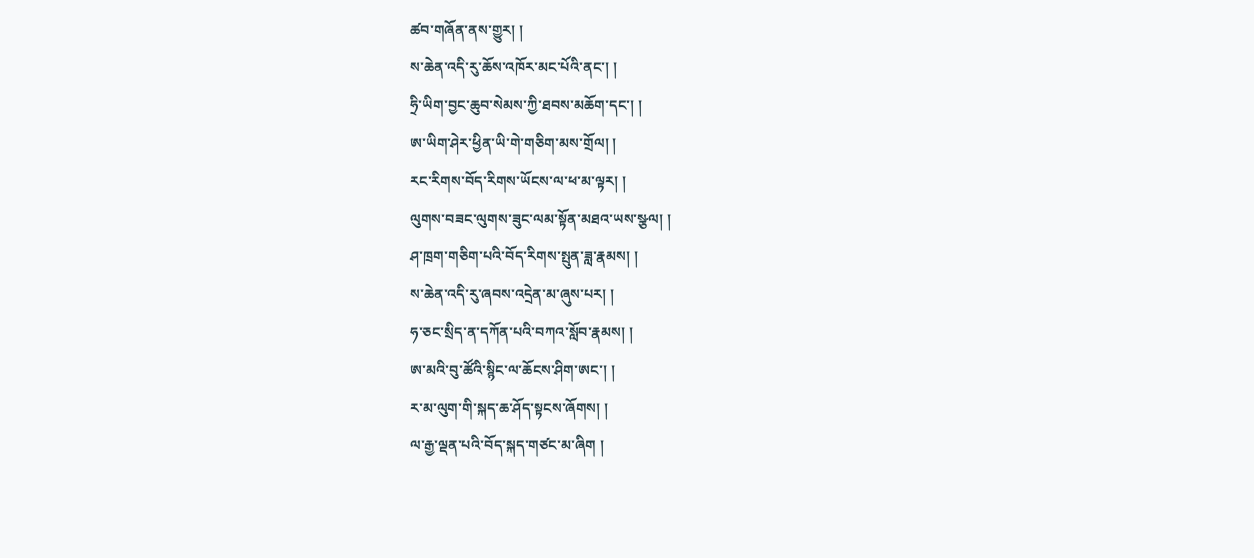ཚབ་གཞོན་ནས་གྱུར། །
ས་ཆེན་འདི་རུ་ཆོས་འཁོར་མང་པོའི་ནང་། །
ཧྲི་ཡིག་བྱང་ཆུབ་སེམས་ཀྱི་ཐབས་མཆོག་དང་། །
ཨ་ཡིག་ཤེར་ཕྱིན་ཡི་གེ་གཅིག་མས་གྲོལ། །
རང་རིགས་བོད་རིགས་ཡོངས་ལ་ཕ་མ་ལྟར། །
ལུགས་བཟང་ལུགས་ཟུང་ལམ་སྟོན་མཐའ་ཡས་སྩལ། །
ཤ་ཁྲག་གཅིག་པའི་བོད་རིགས་སྤུན་ཟླ་རྣམས། །
ས་ཆེན་འདི་རུ་ཞབས་འདྲེན་མ་ཞུས་པར། །
ཧ་ཅང་སྲིད་ན་དཀོན་པའི་བཀའ་སློབ་རྣམས། །
ཨ་མའི་བུ་ཚོའི་སྙིང་ལ་ཆོངས་ཤིག་ཨང་། །
ར་མ་ལུག་གི་སྐད་ཆ་ཤོད་སྟངས་ཞོགས། །
ལ་རྒྱ་ལྡན་པའི་བོད་སྐད་གཙང་མ་ཞིག །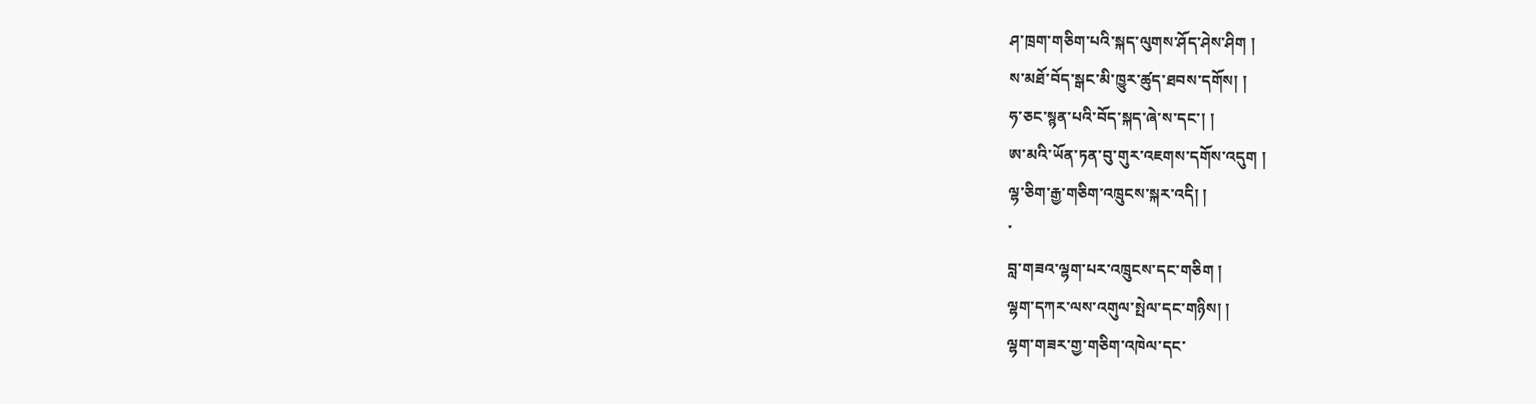ཤ་ཁྲག་གཅིག་པའི་སྐད་ལུགས་ཤོད་ཤེས་ཤིག །
ས་མཐོ་བོད་སྒང་མི་ཁྱུར་ཚུད་ཐབས་དགོས། །
ཧ་ཅང་སྙན་པའི་བོད་སྐད་ཞེ་ས་དང་། །
ཨ་མའི་ཡོན་ཏན་བུ་གུར་འཇགས་དགོས་འདུག །
ལྷ་ཅིག་རྒྱ་གཅིག་འཁྲུངས་སྐར་འདི། །
་
བླ་གཟའ་ལྷག་པར་འཁྲུངས་དང་གཅིག །
ལྷག་དཀར་ལས་འགུལ་སྤེལ་དང་གཉིས། །
ལྷག་གཟར་གྱ་གཅིག་འཁེལ་དང་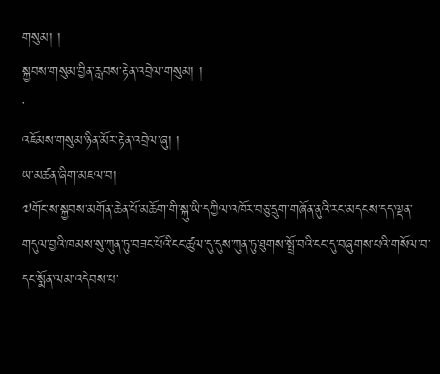གསུམ། །
སྐྱབས་གསུམ་བྱིན་རླབས་རྟེན་འབྲེལ་གསུམ། །
་
འཇོམས་གསུམ་ཉིན་མོར་རྟེན་འབྲེལ་ཞུ། །
ཡ་མཚན་ཞིག་མཇལ་བ།
༧གོང་ས་སྐྱབས་མགོན་ཆེན་པོ་མཆོག་གི་སྐུ་ཡི་དཀྱིལ་འཁོར་བཅུ་དྲུག་གཞོན་ནུའི་རང་མདངས་དད་ལྡན་གདུལ་བྱའི་ཁམས་སུ་ཀུན་ཏུ་བཟང་པོའི་ངང་ཚུལ་དུ་དུས་ཀུན་ཏུ་ཐུགས་སྤྲོ་བའི་ངང་དུ་བཞུགས་པའི་གསོལ་བ་དང་སྨོན་ལམ་འདེབས་པ་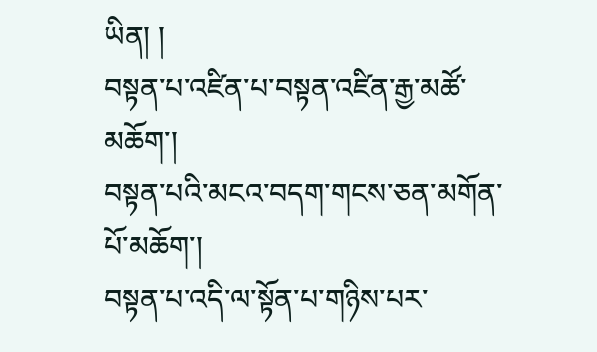ཡིན། །
བསྟན་པ་འཛིན་པ་བསྟན་འཛིན་རྒྱ་མཚོ་མཆོག་།
བསྟན་པའི་མངའ་བདག་གངས་ཅན་མགོན་པོ་མཆོག་།
བསྟན་པ་འདི་ལ་སྟོན་པ་གཉིས་པར་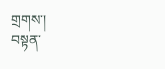གྲགས་།
བསྟན་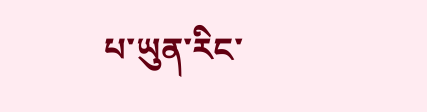པ་ཡུན་རིང་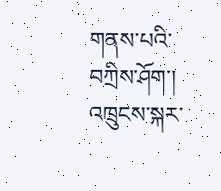གནས་པའི་བཀྲིས་ཤོག་།
འཁྲུངས་སྐར་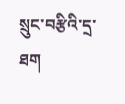སྲུང་བརྩིའི་དྲ་ཐག